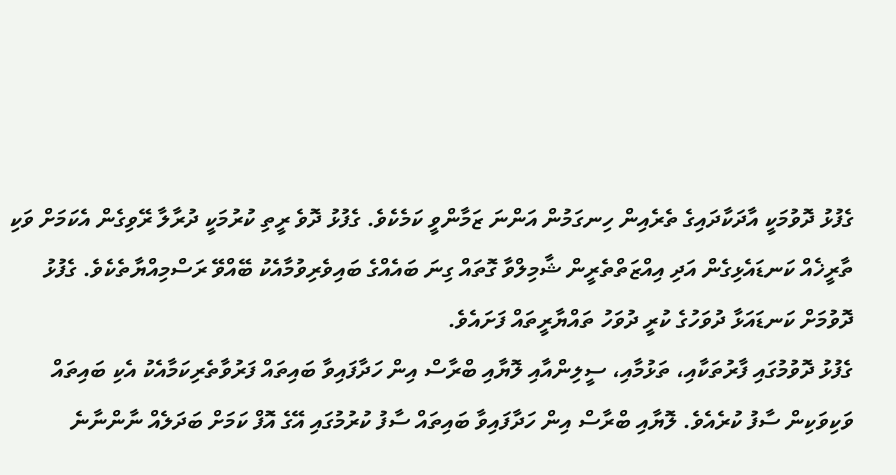ގެފުޅު ދޮވުމަކީ އާދަކާދައިގެ ތެރެއިން ހިނގަމުން އަންނަ ޒަމާންވީ ކަމެކެވެ. ގެފުޅު ދޮވެ ރީތި ކުރުމަކީ ދުރާލާ ރޭވިގެން އެކަމަށް ވަކި ތާރީޚެއް ކަނޑައެޅިގެން އަދި އިއްޒަތްތެރީން ޝާމިލްވާ ގޮތައް ގިނަ ބައެއްގެ ބައިވެރިވުމާއެކު ބޭއްވޭ ރަސްމިއްޔާތެކެވެ. ގެފުޅު ދޮވުމަށް ކަނޑައަޅާ ދުވަހުގެ ކުރީ ދުވަހު ތައްޔާރީތައް ފަށައެވެ.
ގެފުޅު ދޮވުމުގައި ފާރުތަކާއި، ތަޅުމާއި، ސީލިންއާއި ލޮޔާއި ބްރާސް އިން ހަދާފައިވާ ބައިތައް ފަރުވާތެރިކަމާއެކު އެކި ބައިތައް ވަކިވަކިން ސާފު ކުރެއެވެ. ލޮޔާއި ބްރާސް އިން ހަދާފައިވާ ބައިތައް ސާފު ކުރުމުގައި އޭގެ އޮފް ކަމަށް ބަދަލެއް ނާންނާނެ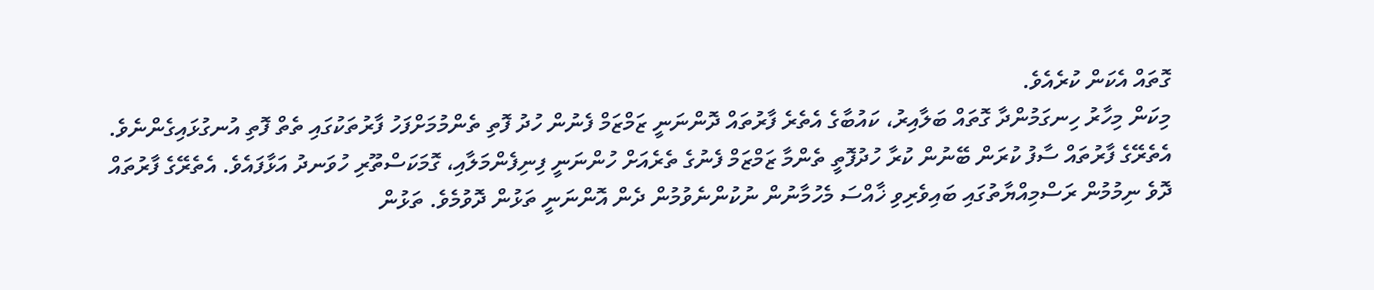ގޮތައް އެކަން ކުރެއެވެ.
މިކަން މިހާރު ހިނގަމުންދާ ގޮތައް ބަލާއިރު، ކައުބާގެ އެތެރެ ފާރުތައް ދޮންނަނީ ޒަމްޒަމް ފެނުން ހުދު ފޮތި ތެންމުމަށްފަހު ފާރުތަކުގައި ތެތް ފޮތި އުނގުޅައިގެންނެވެ.
އެތެރޭގެ ފާރުތައް ސާފު ކުރަން ބޭނުން ކުރާ ހުދުފޮތީ ތެންމާ ޒަމްޒަމް ފެނުގެ ތެރެއަށް ހުންނަނީ ފިނިފެންމަލާއި، ގޮމަކަސްތޫރި ހުވަނދު އަޅާފައެވެ. އެތެރޭގެ ފާރުތައް ދޮވެ ނިމުމުން ރަސްމިއްޔާތުގައި ބައިވެރިވި ޚާއްސަ މެހުމާނުން ނުކުންނެވުމުން ދެން އޮންނަނީ ތަޅުން ދޮވުމެވެ. ތަޅުން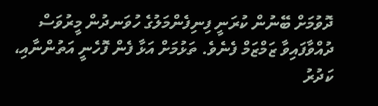ދޮވުމަށް ބޭނުން ކުރަނީ ފިނިފެންމަލުގެ ހުވަނދުން މީރުވަސް ދުއްވާފައިވާ ޒަމްޒަމް ފެނެވެ. ތަޅުމަށް އަޅާ ފެން ފޮހެނީ އަތުންނާއި، ކަދުރު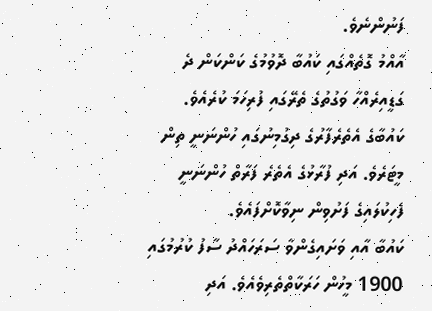ފަނުންނެވެ.
އާއްމު ގޮތެއްގައި ކައުބާ ދޮވުމުގެ ކަންކަން ދެ ގަޑީއިރެއްހާ ވަގުތުގެ ތެރޭގައި ފުރިހަމަ ކުރެއެވެ.
ކައުބާގެ އެތެރެފާރުގެ ދިގުމިނުގައި ހުންނަނީ ތިން މީޓަރެވެ. އަދި ފުރާޅުގެ އެތެރެ ފަރާތް ހުންނަނީ ފެހިކުލައިގެ ފަށުވިން ނިވާކޮށްފައެވެ.
ކައުބާ އާއި ވަށައިގެންވާ ސަރަހައްދު ސާފު ކުރުމުގައި 1900 މީހުން ހަރަކާތްތެރިވެއެވެ. އަދި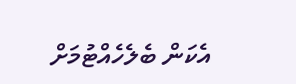އެކަން ބެލެހެއްޓުމަށް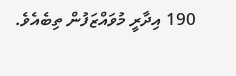190 އިދާރީ މުވައްޒަފުން ތިބެއެވެ.